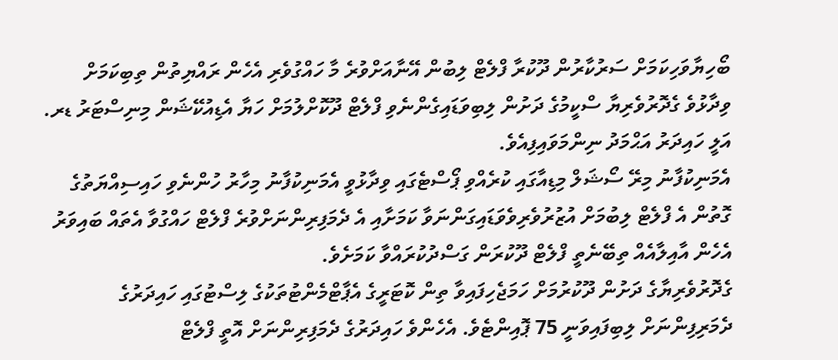ބޯހިޔާވަހިކަމަށް ސަރުކާރުން ދޫކުރާ ފްލެޓް ލިބުން އޭނާއަށްވުރެ މާ ހައްގުވެރި އެހެން ރައްޔިތުން ތިބިކަމަށް ވިދާޅުވެ ގެދޮރުވެރިޔާ ސްކީމުގެ ދަށުން ލިބިވަޑައިގެންނެވި ފްލެޓް ދޫކޮށްލުމަށް ހަޔާ އެޑިއުކޭޝަން މިނިސްޓަރު ޑރ. އަލީ ހައިދަރު އަޙްމަދު ނިންމަވައިފިއެވެ.
އެމަނިކުފާނު މިރޭ ސޯޝަލް މިޑިއާގައި ކުރެއްވި ޕޯސްޓެގައި ވިދާޅުވީ އެމަނިކުފާނު މިހާރު ހުންނެވި ހައިސިއްޔަތުގެ ގޮތުން އެ ފްލެޓް ލިބުމަށް އުޒުރުވެރިވެވަޑައިގަންނަވާ ކަމަށާއި އެ ދެމަފިރިންނަށްވުރެ ފްލެޓް ހައްގުވާ އެތައް ބައިވަރު އެހެން އާއިލާއެއް ތިބޭނެތީ ފްލެޓް ދޫކުރަން ގަސްދުކުރައްވާ ކަމަށެވެ.
ގެދޮރުވެރިޔާގެ ދަށުން ދޫކުރުމަށް ހަމަޖެހިފައިވާ ތިން ކޮޓަރީގެ އެޕާޓްމެންޓުތަކުގެ ލިސްޓުގައި ހައިދަރުގެ ދެމަރިފިންނަށް ލިބިފައިވަނީ 75 ޕޮއިންޓެވެ. އެހެންވެ ހައިދަރުގެ ދެމަފިރިންނަށް އޮތީ ފްލެޓް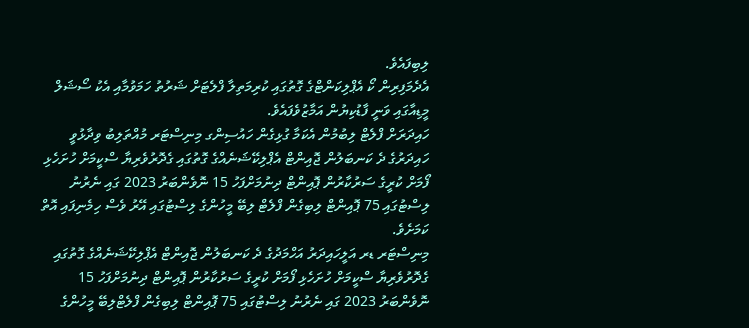ލިބިފައެވެ.
އެދެމަފިރިން ކޯ އެޕްލިކަންޓްގެ ގޮތުގައި ކުރިމަތިލާ ފްލެޓަށް ޝަރުތު ހަމަވުމާއި އެކު ސޯޝަލް މީޑިއާގައި ވަނީ ފާޑުކިޔުން އަމާޒުވެފައެވެ.
ހައިދަރަށް ފްލެޓް ލިބުމުން އެކަމާ ގުޅިގެން ހައުސިންގ މިނިސްޓަރ މުއްތަލިބު ވިދާޅުވީ ހައިދަރުގެ ދެ ކަނބަލުން ޖޮއިންޓް އެޕްލިކޭޝަނެއްގެ ގޮތުގައި ގެދޮރުވެރިޔާ ސްކީމަށް ހުށަހެޅި ފޯމަށް ކުރީގެ ސަރުކާރުން ޕޮއިންޓް ދިނުމަށްފަހު 15 ނޮވެންބަރު 2023 ގައި ނެރުނު ލިސްޓުގައި 75 ޕޮއިންޓް ލިބިގެން ފްލެޓް ލިބޭ މީހުންގެ ލިސްޓުގައި އޭރު ވެސް ހިމެނިފައި އޮތް ކަމަށެވެ.
މިނިސްޓަރ ޑރ އަލީހައިދަރު އަހްމަދުގެ ދެ ކަނބަލުން ޖޮއިންޓް އެޕްލިކޭޝަނެއްގެ ގޮތުގައި ގެދޮރުވެރިޔާ ސްކީމަށް ހުށަހެޅި ފޯމަށް ކުރީގެ ސަރުކާރުން ޕޮއިންޓް ދިނުމަށްފަހު 15 ނޮވެންބަރު 2023 ގައި ނެރުނު ލިސްޓުގައި 75 ޕޮއިންޓް ލިބިގެން ފްލެޓްލިބޭ މީހުންގެ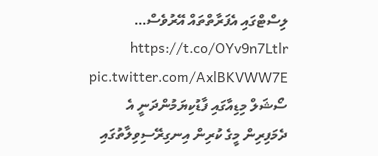ލިސްޓްގައި އެފަރާތްތައް އޭރުވެސް… https://t.co/OYv9n7Ltlr pic.twitter.com/AxlBKVWW7E
ސޯޝަލް މިޑިއާގައި ފާޑުކިޔަމުންދަނީ އެ ދެމަފިރިން މީގެ ކުރިން އިނގިރޭސިވިލާތުގައި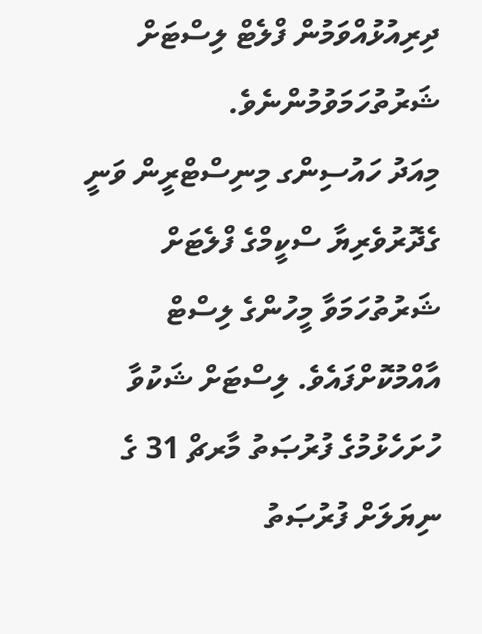ދިރިއުޅުއްވަމުން ފްލެޓް ލިސްޓަށް ޝަރުތުހަމަވުމުންނެވެ.
މިއަދު ހައުސިންގ މިނިސްޓްރީން ވަނީ ގެދޮރުވެރިޔާ ސްކީމްގެ ފްލެޓަށް ޝަރުތުހަމަވާ މީހުންގެ ލިސްޓް އާއްމުކޮށްފައެވެ. ލިސްޓަށް ޝަކުވާ ހުށަހެޅުމުގެ ފުރުޞަތު މާރޗް 31 ގެ ނިޔަލަށް ފުރުޞަތު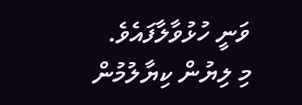ވަނީ ހުޅުވާލާފައެވެ.
މި ލިޔުން ކިޔާލުމުން